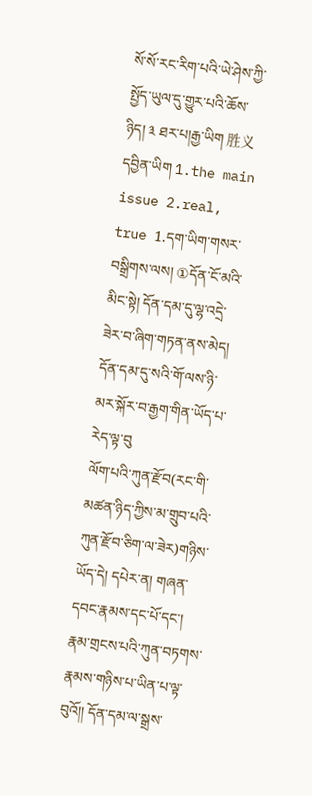སོ་སོ་རང་རིག་པའི་ཡེ་ཤེས་ཀྱི་སྤྱོད་ཡུལ་དུ་གྱུར་པའི་ཆོས་ཉིད། ༣ ཐར་པ།རྒྱ་ཡིག 胜义 དབྱིན་ཡིག 1.the main issue 2.real, true 1.དག་ཡིག་གསར་བསྒྲིགས་ལས། ①དོན་ངོ་མའི་མིང་སྟེ། དོན་དམ་དུ་ལྷ་འདྲེ་ཟེར་བ་ཞིག་གཏན་ནས་མེད། དོན་དམ་དུ་སའི་གོ་ལས་ཉི་མར་སྐོར་བ་རྒྱག་གིན་ཡོད་པ་རེད་ལྟ་བུ
ལོག་པའི་ཀུན་རྫོབ(རང་གི་མཚན་ཉིད་ཀྱིས་མ་གྲུབ་པའི་ཀུན་རྫོབ་ཅིག་ལ་ཟེར)གཉིས་ཡོད་དེ། དཔེར་ན། གཞན་དབང་རྣམས་དང་པོ་དང་། རྣམ་གྲངས་པའི་ཀུན་བཏགས་རྣམས་གཉིས་པ་ཡིན་པ་ལྟ་
བུའོ།། དོན་དམ་ལ་སྒྲས་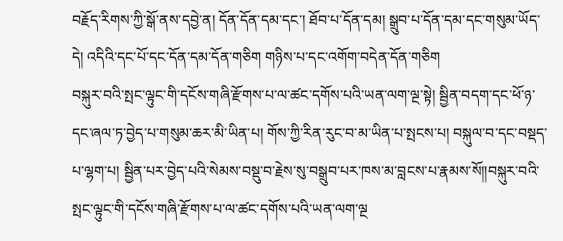བརྗོད་རིགས་ཀྱི་སྒོ་ནས་དབྱེ་ན། དོན་དོན་དམ་དང་། ཐོབ་པ་དོན་དམ། སྒྲུབ་པ་དོན་དམ་དང་གསུམ་ཡོད་དེ། འདིའི་དང་པོ་དང་དོན་དམ་དོན་གཅིག གཉིས་པ་དང་འགོག་བདེན་དོན་གཅིག
བསྐུར་བའི་སྤང་ལྟུང་གི་དངོས་གཞི་རྫོགས་པ་ལ་ཚང་དགོས་པའི་ཡན་ལག་ལྔ་སྟེ། སྦྱིན་བདག་དང་ཕོ་ཉ་དང་ཞལ་ཏ་བྱེད་པ་གསུམ་ཆར་མི་ཡིན་པ། གོས་ཀྱི་རིན་རུང་བ་མ་ཡིན་པ་སྤངས་པ། བསྐུལ་བ་དང་བསྡད་པ་ལྷག་པ། སྦྱིན་པར་བྱེད་པའི་སེམས་བསྡུ་བ་རྗེས་སུ་བསྒྲུབ་པར་ཁས་མ་བླངས་པ་རྣམས་སོ༎བསྐུར་བའི་སྤང་ལྟུང་གི་དངོས་གཞི་རྫོགས་པ་ལ་ཚང་དགོས་པའི་ཡན་ལག་ལྔ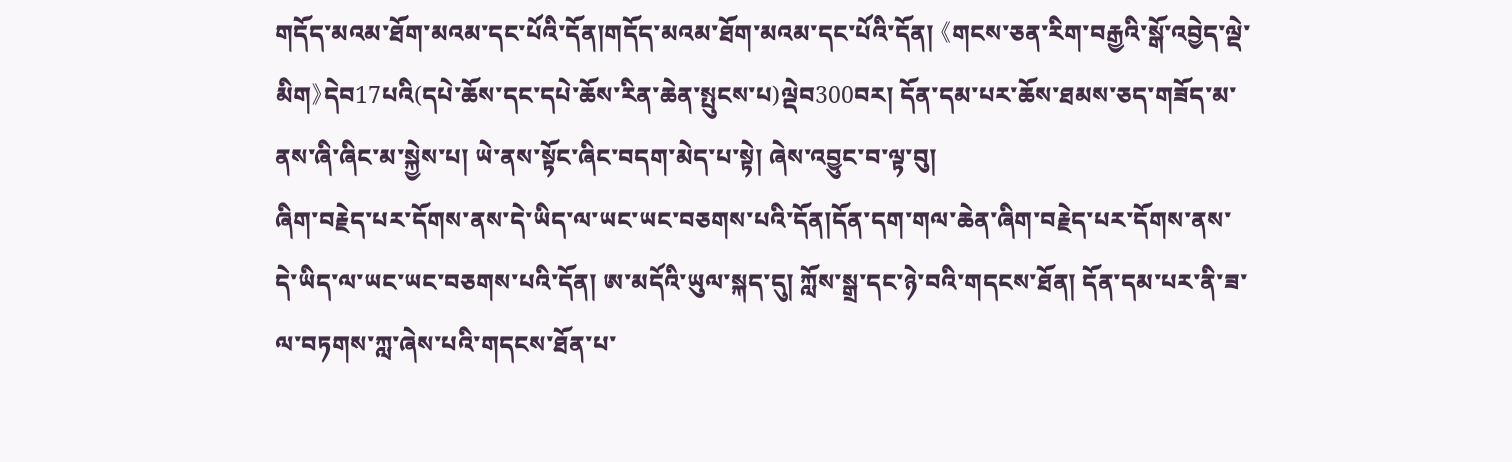གདོད་མའམ་ཐོག་མའམ་དང་པོའི་དོན།གདོད་མའམ་ཐོག་མའམ་དང་པོའི་དོན། 《གངས་ཅན་རིག་བརྒྱའི་སྒོ་འབྱེད་ལྡེ་མིག》དེབ17པའི(དཔེ་ཆོས་དང་དཔེ་ཆོས་རིན་ཆེན་སྤུངས་པ)ལྡེབ300བར། དོན་དམ་པར་ཆོས་ཐམས་ཅད་གཟོད་མ་ནས་ཞི་ཞིང་མ་སྐྱེས་པ། ཡེ་ནས་སྟོང་ཞིང་བདག་མེད་པ་སྟེ། ཞེས་འབྱུང་བ་ལྟ་བུ།
ཞིག་བརྗེད་པར་དོགས་ནས་དེ་ཡིད་ལ་ཡང་ཡང་བཅགས་པའི་དོན།དོན་དག་གལ་ཆེན་ཞིག་བརྗེད་པར་དོགས་ནས་དེ་ཡིད་ལ་ཡང་ཡང་བཅགས་པའི་དོན། ཨ་མདོའི་ཡུལ་སྐད་དུ། ཀློས་སྒྲ་དང་ཉེ་བའི་གདངས་ཐོན། དོན་དམ་པར་ནི་ཟ་ལ་བཏགས་ཀླ་ཞེས་པའི་གདངས་ཐོན་པ་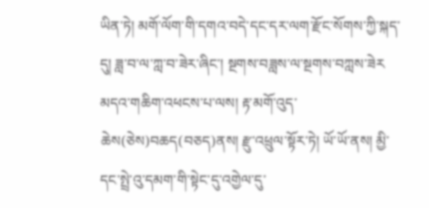ཡིན་ཏེ། མགོ་ལོག་གི་དགའ་བདེ་དང་དར་ལག་རྫོང་སོགས་ཀྱི་སྐད་དུ། ཟླ་བ་ལ་ཀླ་བ་ཟེར་ཞིང་། སྔགས་བཟླས་ལ་སྔགས་བཀླས་ཟེར
མདའ་གཆིག་འཕངས་པ་ལས། རྟ་མགོ་འུད་ཆེས(ཅེས)བཆད(བཅད)ནས། རྫུ་འཕྲུལ་སྟོར་ཏེ། ཡོ་ཡོ་ནས། མྱི་དང་སྤྲེ་འུ་དམག་གི་སྟེང་དུ་འགྱེལ་དུ་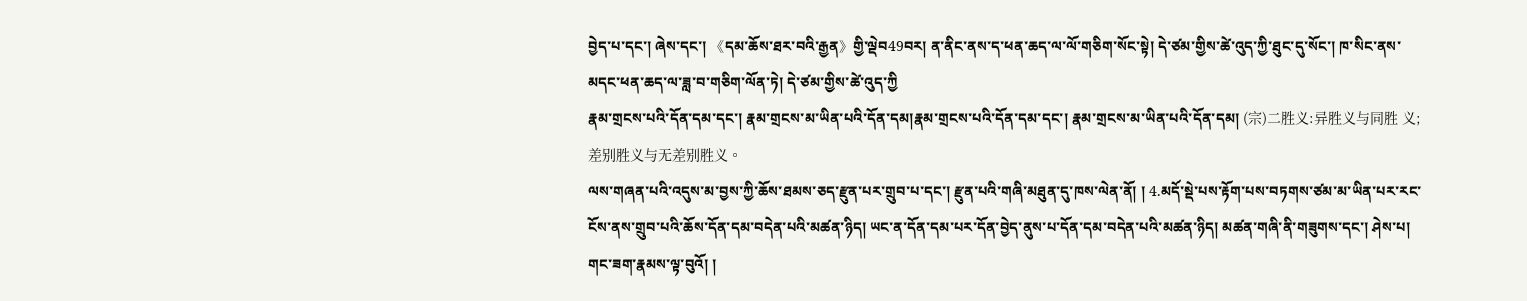བྱེད་པ་དང་། ཞེས་དང་། 《དམ་ཆོས་ཐར་བའི་རྒྱན》གྱི་ལྡེབ49བར། ན་ནིང་ནས་ད་ཕན་ཆད་ལ་ལོ་གཅིག་སོང་སྟེ། དེ་ཙམ་གྱིས་ཚེ་འུད་ཀྱི་ཐུང་དུ་སོང་། ཁ་སིང་ནས་མདང་ཕན་ཆད་ལ་ཟླ་བ་གཅིག་ལོན་ཏེ། དེ་ཙམ་གྱིས་ཚེ་འུད་ཀྱི
རྣམ་གྲངས་པའི་དོན་དམ་དང་། རྣམ་གྲངས་མ་ཡིན་པའི་དོན་དམ།རྣམ་གྲངས་པའི་དོན་དམ་དང་། རྣམ་གྲངས་མ་ཡིན་པའི་དོན་དམ། (宗)二胜义:异胜义与同胜 义;差别胜义与无差别胜义。
ལས་གཞན་པའི་འདུས་མ་བྱས་ཀྱི་ཆོས་ཐམས་ཅད་རྫུན་པར་གྲུབ་པ་དང་། རྫུན་པའི་གཞི་མཐུན་དུ་ཁས་ལེན་ནོ། ། 4.མདོ་སྡེ་པས་རྟོག་པས་བཏགས་ཙམ་མ་ཡིན་པར་རང་ངོས་ནས་གྲུབ་པའི་ཆོས་དོན་དམ་བདེན་པའི་མཚན་ཉིད། ཡང་ན་དོན་དམ་པར་དོན་བྱེད་ནུས་པ་དོན་དམ་བདེན་པའི་མཚན་ཉིད། མཚན་གཞི་ནི་གཟུགས་དང་། ཤེས་པ། གང་ཟག་རྣམས་ལྟ་བུའོ། །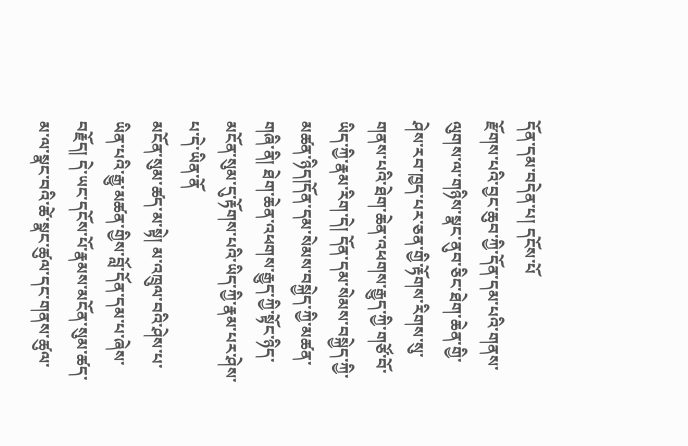དོན་དམ་བདེན་པ། དངོས་པོ
རྫོགས་པའི་བྱང་ཆུབ་ཀྱི་དོན་དམ་པའི་གནས་ལུགས་ལ་གཉིས་སྣང་ནུབ་ཅིང་ཐེག་ཆེན་གྱི་ཤེས་རབ་ཁྱད་པར་ཅན་གྱི་རྟོགས་རིགས་སུ་གནས་པའི་ཐེག་ཆེན་འཕགས་རྒྱུད་ཀྱི་གཙོ་བོ་ཡིད་ཀྱི་རྣམ་རིག་དེ། དོན་དམ་སེམས་བསྐྱེད་ཀྱི་མཚན་ཉིད།དོན་དམ་སེམས་བསྐྱེད་ཀྱི་མཚན་གཞི་ནི། ཐེག་ཆེན་འཕགས་རྒྱུད་ཀྱི་སྟོང་ཉིད་མངོན་སུམ་དུ་རྟོགས་པའི་ཡིད་ཀྱི་རྣམ་པར་ཤེས་པ་དེ་ཡིན་ནོ
མངོན་སུམ་ཚད་མ་སྟེ། མ་འཁྲུལ་བའི་ཤེས་པ་ཡིན་པའི་རྒྱུ་མཚན་གྱིས་བློ་དོན་དམ་པ་ཞེས་བརྗོད། དེ་ཡང་དངོས་པོ་རྣམས་མངོན་སུམ་ཚད་མ་ལ་སྣང་བའི་ཚེ་སྣང་ཚུལ་དང་གནས་ཚུལ་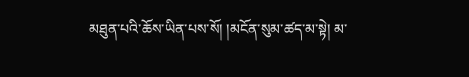མཐུན་པའི་ཆོས་ཡིན་པས་སོ། །མངོན་སུམ་ཚད་མ་སྟེ། མ་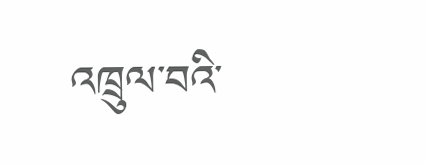འཁྲུལ་བའི་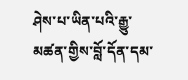ཤེས་པ་ཡིན་པའི་རྒྱུ་མཚན་གྱིས་བློ་དོན་དམ་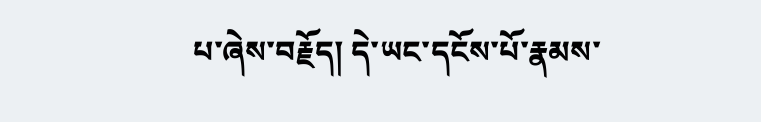པ་ཞེས་བརྗོད། དེ་ཡང་དངོས་པོ་རྣམས་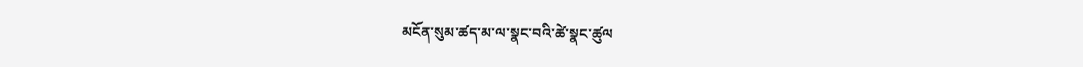མངོན་སུམ་ཚད་མ་ལ་སྣང་བའི་ཚེ་སྣང་ཚུལ